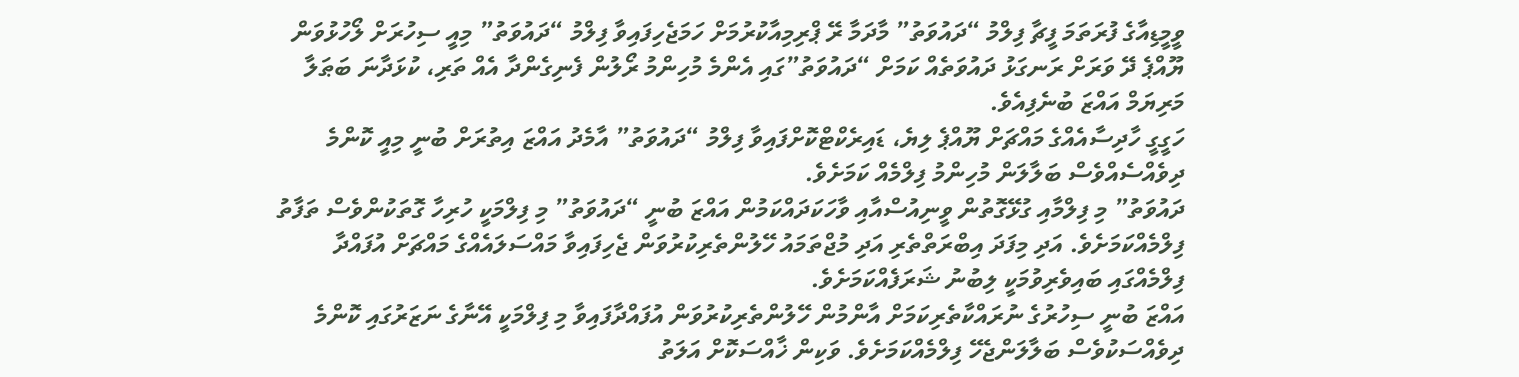ވީމީޑިއާގެ ފުރަތަމަ ފީޗާ ފިލްމު “ދައުވަތު” މާދަމާ ރޭ ޕްރިމިއާކުރުމަށް ހަމަޖެހިފައިވާ ފިލްމު “ދައުވަތު” މިއީ ސިހުރަށް ލޯހުޅުވަން ޔޫއްޕެ ދޭ ވަރަށް ރަނގަޅު ދައުވަތެއް ކަމަށް “ދައުވަތު”ގައި އެންމެ މުހިންމު ރޯލުން ފެނިގެންދާ އެއް ތަރި، ކުޅަދާނަ ބަޠަލާ މަރިޔަމް އައްޒަ ބުނެފިއެވެ.
ހަގީގީ ހާދިސާއެއްގެ މައްޗަށް ޔޫއްޕެ ލިޔެ، ޑައިރެކްޓްކޮށްފައިވާ ފިލްމު “ދައުވަތު” އާމެދު އައްޒަ އިތުރަށް ބުނީ މިއީ ކޮންމެ ދިވެއްސެއްވެސް ބަލާލަން މުހިންމު ފިލްމެއް ކަމަށެވެ.
ދައުވަތު” މި ފިލްމާއި ގުޅޭގޮތުން ވީނިއުސްއާއި ވާހަކަދައްކަމުން އައްޒަ ބުނީ “ދައުވަތު” މި ފިލްމަކީ ހުރިހާ ގޮތަކުންވެސް ތަފާތު ފިލްމެއްކަމަށެވެ. އަދި މިފަދަ އިބްރަތްތެރި އަދި މުޖްތަމައު ހޭލުންތެރިކުރުވަން ޖެހިފައިވާ މައްސަލައެއްގެ މައްޗަށް އުފައްދާ ފިލްމެއްގައި ބައިވެރިވުމަކީ ލިބުނު ޝަރަފެއްކަމަށެވެ.
އައްޒަ ބުނީ ސިހުރުގެ ނުރައްކާތެރިކަމަށް އާންމުން ހޭލުންތެރިކުރުވަން އުފައްދާފައިވާ މި ފިލްމަކީ އޭނާގެ ނަޒަރުގައި ކޮންމެ ދިވެއްސަކުވެސް ބަލާލަންޖެހޭ ފިލްމެއްކަމަށެވެ. ވަކިން ޚާއްސަކޮށް އަލަތު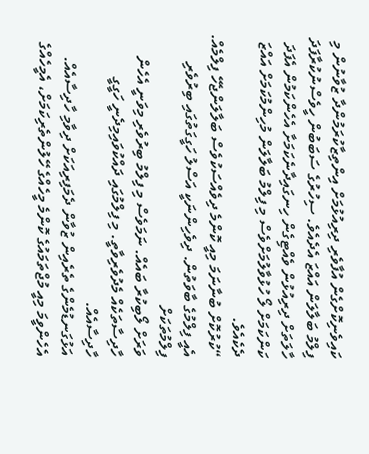ކައިވެނިކޮށްގެން އުފާވެރި ދިރިއުޅުމަށް އިންތިޒާކުރަމުންދާ ޒުވާނުން މި ފިލްމު ބަލާލަން އައްޒަ އެދެއެވެ. ސިހުރުގެ ސަބަބުން ހީވެސްނުކުރާފަދަ ހާލަތަށް ދިރިއުޅުން ވެއްޓިގެން ހިނގައިދާނެކަމަށާ އެހެންކަމުން އެފަދަ ކަންކަމަށް ލޯ ހުޅުވާލުމަށްވެސް މި ފިލްމު ބަލާލަން މުހިންމުކަމަށް އައްޒަ ދެކެއެވެ.
“ކުރުކޮށް ބުނާނަމަ މިއީ ކޮންމެ ދިވެއްސަކުވެސް ބަލާލަންޖެހޭ ފިލްމެއް. އެއީ ފިލްމުގެ ބާވަތުން. ދިވެހިންނަކީ އަސްލު ހަގީގަތުގައި ބިރުވެރި ފިލްމުތަކަށް
ވަރަށް ލޯބިކުރާ ބައެއް. ނަމަވެސް މި ފިލްމު ބިރުވެރި މިވަނީ އެހެން ހާދިސާތަކެއް މެދުވެރިވާތީ. މި ފިލްމުގައި ދައްކުވައިމިދެނީ ހަގީގީ ހާދިސާއެއް.
އަޅުގަނޑުމެންގެ ތެރެއިން ޒުވާން ދެމަފިރިއަކަށް ދިވާމި ހާދިސާއެއް. އެހެންވީމަ މިއީ މުޖްތަމައުގެ ކޮންމެ މީހެއްގެ ހޭލުންތެރިކަމަށް، އެމީހެއްގެ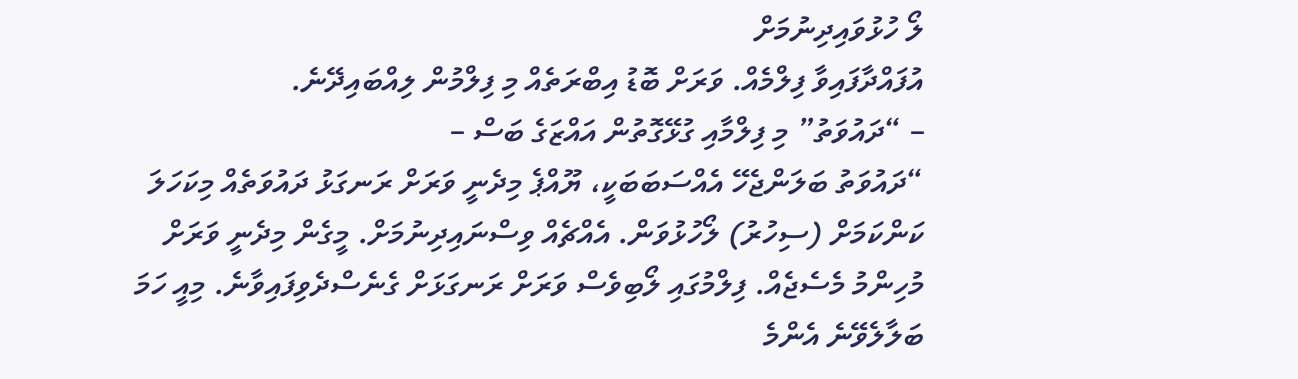ލޯ ހުޅުވައިދިނުމަށް
އުފައްދާފައިވާ ފިލްމެއް. ވަރަށް ބޮޑު އިބްރަތެއް މި ފިލްމުން ލިއްބައިދޭނެ.
– “ދައުވަތު” މި ފިލްމާއި ގުޅޭގޮތުން އައްޒަގެ ބަސް –
“ދައުވަތު ބަލަންޖެހޭ އެއްސަބަބަކީ، ޔޫއްޕެ މިދެނީ ވަރަށް ރަނގަޅު ދައުވަތެއް މިކަހަލަ ކަންކަމަށް (ސިހުރު) ލޯހުޅުވަން. އެއްޗެއް ވިސްނައިދިނުމަށް. މީގެން މިދެނީ ވަރަށް މުހިންމު މެސެޖެއް. ފިލްމުގައި ލޯބިވެސް ވަރަށް ރަނގަޅަށް ގެނެސްދެވިފައިވާނެ. މިއީ ހަމަ ބަލާލެވޭނެ އެންމެ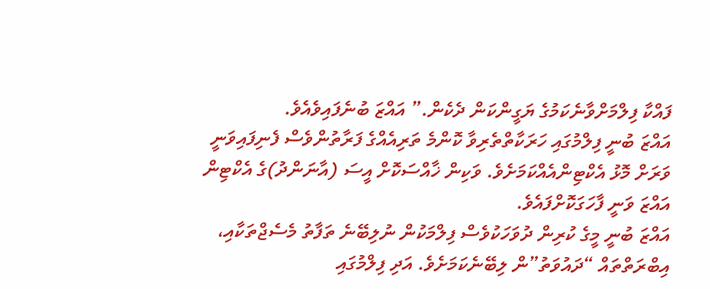ފައްކާ ފިލްމަށްވާނެކަމުގެ ޔަގީންކަން ދެކެން.” އައްޒަ ބުނެފައިވެއެވެ.
އައްޒަ ބުނީ ފިލްމުގައި ހަރަކާތްތެރިވާ ކޮންމެ ތަރިއެއްގެ ފަރާތުންވެސް ފެނިފައިވަނީ ވަރަށް މޮޅު އެކްޓިންއެއްކަމަށެވެ. ވަކިން ޚާއްސަކޮށް އީސަ (އާނަންދު)ގެ އެކްޓިން އައްޒަ ވަނީ ފާހަގަކޮށްފައެވެ.
އައްޒަ ބުނީ މީގެ ކުރިން ދުވަހަކުވެސް ފިލްމަކުން ނުލިބޭނެ ތަފާތު މެސެޖްތަކާއި، އިބްރަތްތައް “ދައުވަތު”ން ލިބޭނެކަމަށެވެ. އަދި ފިލްމުގައި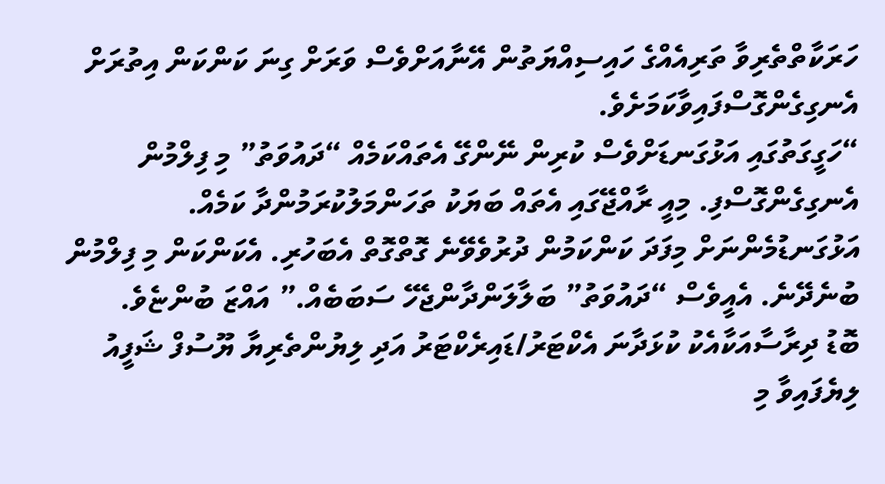ހަރަކާތްތެރިވާ ތަރިއެއްގެ ހައިސިއްޔަތުން އޭނާއަށްވެސް ވަރަށް ގިނަ ކަންކަން އިތުރަށް އެނގިގެންގޮސްފައިވާކަމަށެވެ.
“ހަގީގަތުގައި އަޅުގަނޑަށްވެސް ކުރިން ނޭންގޭ އެތައްކަމެއް “ދައުވަތު” މި ފިލްމުން އެނގިގެންގޮސްފި. މިއީ ރާއްޖޭގައި އެތައް ބަޔަކު ތަހަންމަލުކުރަމުންދާ ކަމެއް. އަޅުގަނޑުމެންނަށް މިފަދަ ކަންކަމުން ދުރުވެވޭނެ ގޮތްގޮތް އެބަހުރި. އެކަންކަން މި ފިލްމުން ބުނެދޭނެ. އެއީވެސް “ދައުވަތު” ބަލާލަންދާންޖެހޭ ސަބަބެއް.” އައްޒަ ބުންޏެވެ.
ބޮޑު ދިރާސާއަކާއެކު ކުޅަދާނަ އެކްޓަރު/ޑައިރެކްޓަރު އަދި ލިޔުންތެރިޔާ ޔޫސުފް ޝަފީއު ލިޔެފައިވާ މި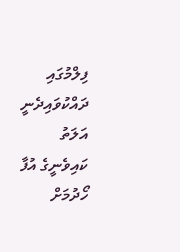ފިލްމުގައި ދައްކުވައިދެނީ އަލަތު ކައިވެނީގެ އުފާ ހޯދުމަށް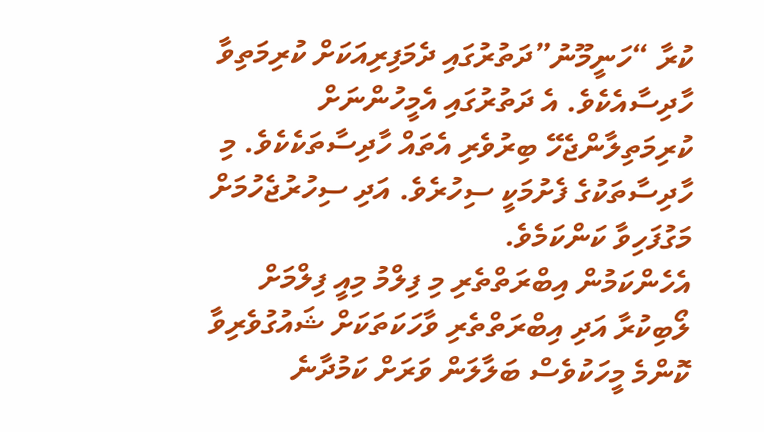ކުރާ “ހަނީމޫނު”ދަތުރުގައި ދެމަފިރިއަކަށް ކުރިމަތިވާ ހާދިސާއެކެވެ. އެ ދަތުރުގައި އެމީހުންނަށް ކުރިމަތިލާންޖެހޭ ބިރުވެރި އެތައް ހާދިސާތަކެކެވެ. މި ހާދިސާތަކުގެ ފެށުމަކީ ސިހުރެވެ. އަދި ސިހުރުޖެހުމަށް މަގުފަހިވާ ކަންކަމެވެ.
އެހެންކަމުން އިބްރަތްތެރި މި ފިލްމު މިއީ ފިލްމަށް ލޯބިކުރާ އަދި އިބްރަތްތެރި ވާހަކަތަކަށް ޝައުގުވެރިވާ ކޮންމެ މީހަކުވެސް ބަލާލަން ވަރަށް ކަމުދާނެ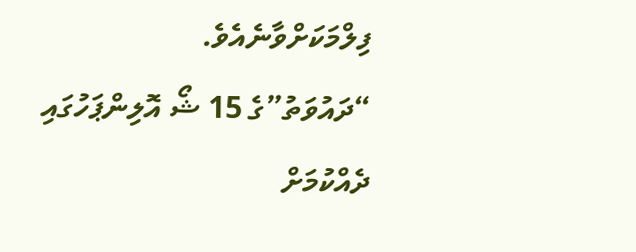ފިލްމަކަށްވާނެއެވެ.
“ދައުވަތު”ގެ 15 ޝޯ އޮލިންޕަހުގައި ދެއްކުމަށް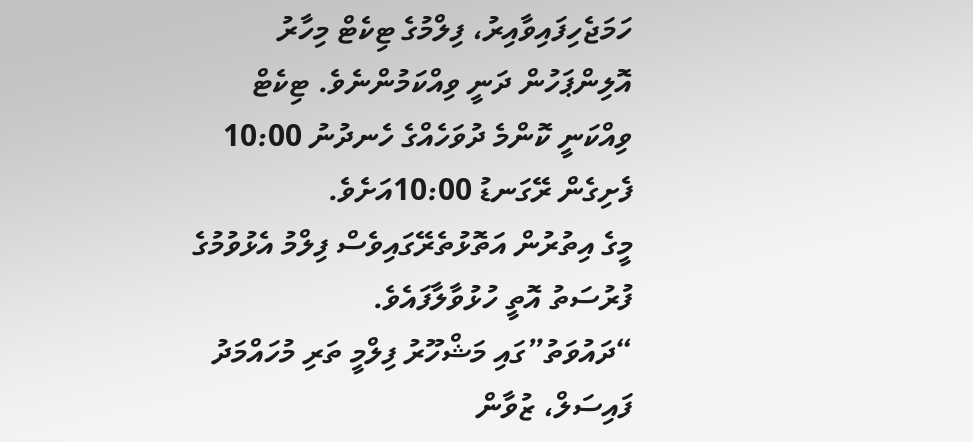ހަމަޖެހިފައިވާއިރު، ފިލްމުގެ ޓިކެޓް މިހާރު އޮލިންޕަހުން ދަނީ ވިއްކަމުންނެވެ. ޓިކެޓް ވިއްކަނީ ކޮންމެ ދުވަހެއްގެ ހެނދުނު 10:00 ފެށިގެން ރޭގަނޑު 10:00އަށެވެ.
މީގެ އިތުރުން އަތޮޅުތެރޭގައިވެސް ފިލްމު އެޅުވުމުގެ ފުރުސަތު އޮތީ ހުޅުވާލާފައެވެ.
“ދައުވަތު”ގައި މަޝްހޫރު ފިލްމީ ތަރި މުހައްމަދު ފައިސަލް، ޒުވާން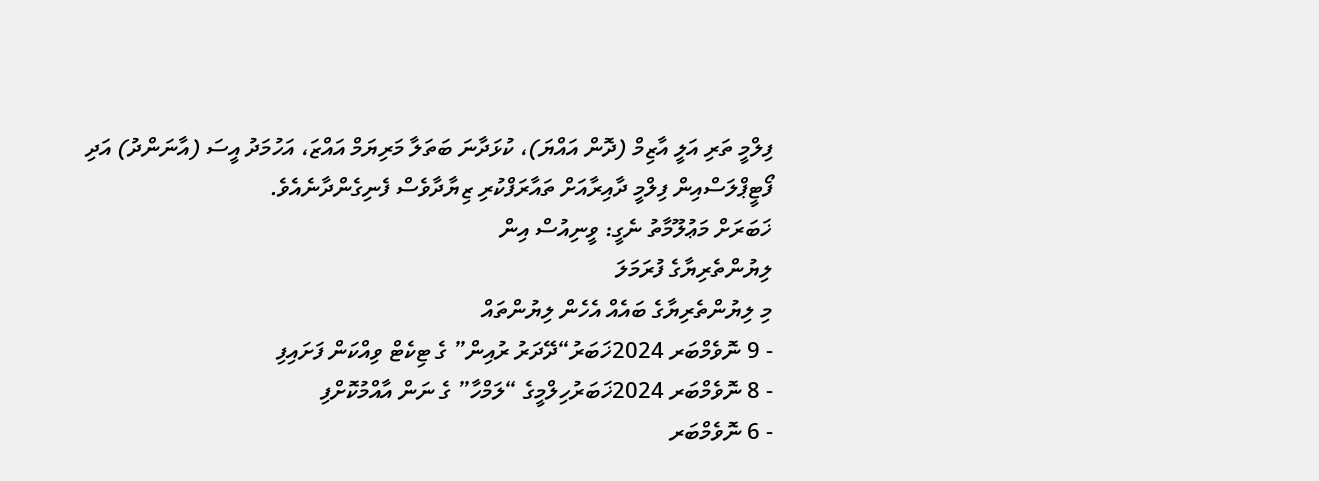ފިލްމީ ތަރި އަލީ އާޒިމް (ދޮން އައްޔަ)، ކުޅަދާނަ ބަތަލާ މަރިޔަމް އައްޒަ، އަހުމަދު އީސަ (އާނަންދު) އަދި ފޯޓީޕްލަސްއިން ފިލްމީ ދާއިރާއަށް ތައާރަފްކުރި ޒިޔާދާވެސް ފެނިގެންދާނެއެވެ.
ޚަބަރަށް މަޢުލޫމާތު ނެގީ: ވީނިއުސް އިން
ލިޔުންތެރިޔާގެ ފުރަމަލަ
މި ލިޔުންތެރިޔާގެ ބައެއް އެހެން ލިޔުންތައް
- 9 ނޮވެމްބަރ 2024ޚަބަރު“ދޭދަރު ރުއިން” ގެ ޓިކެޓް ވިއްކަން ފަށައިފި
- 8 ނޮވެމްބަރ 2024ޚަބަރުހިލްމީގެ “ލަމްހާ” ގެ ނަން އާއްމުކޮށްފި
- 6 ނޮވެމްބަރ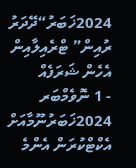2024ޚަބަރު“ދޭދަރު ރުއިން” ޓްރެއިލާއިން އެހެން ޝަރަފެއް
- 1 ނޮވެމްބަރ 2024ޚަބަރުނޫމާއަށް އެކްޓްކުރަން އެންމެ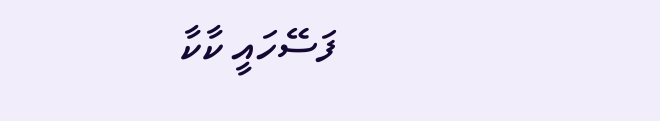ފަސޭހައީ ކާކާ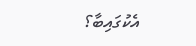އެކުގައިބާ؟